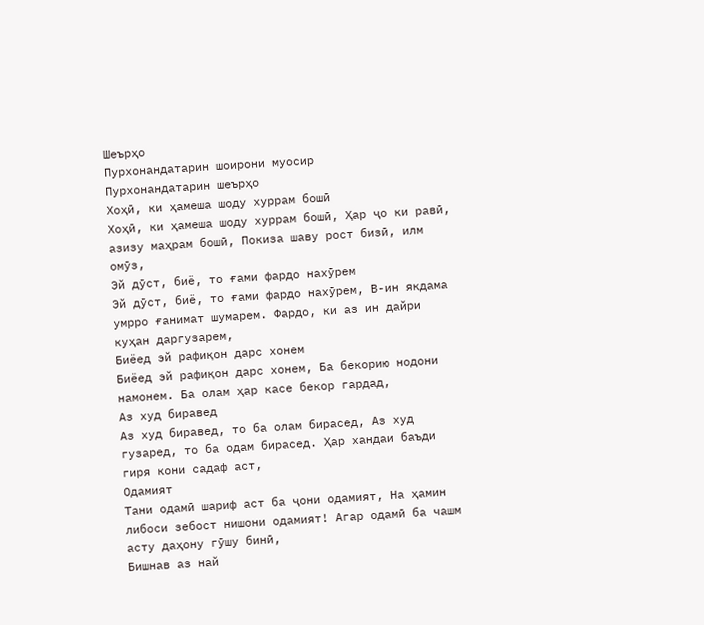Шеърҳо
Пурхонандатарин шоирони муосир
Пурхонандатарин шеърҳо
Хоҳӣ, ки ҳамеша шоду хуррам бошӣ
Хоҳӣ, ки ҳамеша шоду хуррам бошӣ, Ҳар ҷо ки равӣ, азизу маҳрам бошӣ, Покиза шаву рост бизӣ, илм омӯз,
Эй дӯст, биё, то ғами фардо нахӯрем
Эй дӯст, биё, то ғами фардо нахӯрем, В-ин якдама умрро ғанимат шумарем. Фардо, ки аз ин дайри куҳан даргузарем,
Биёед эй рафиқон дарс хонем
Биёед эй рафиқон дарс хонем, Ба бекорию нодони намонем. Ба олам ҳар касе бекор гардад,
Аз худ биравед
Аз худ биравед, то ба олам бирасед, Аз худ гузаред, то ба одам бирасед. Ҳар хандаи баъди гиря кони садаф аст,
Одамият
Тани одамӣ шариф аст ба ҷони одамият, На ҳамин либоси зебост нишони одамият! Агар одамӣ ба чашм асту даҳону гӯшу бинӣ,
Бишнав аз най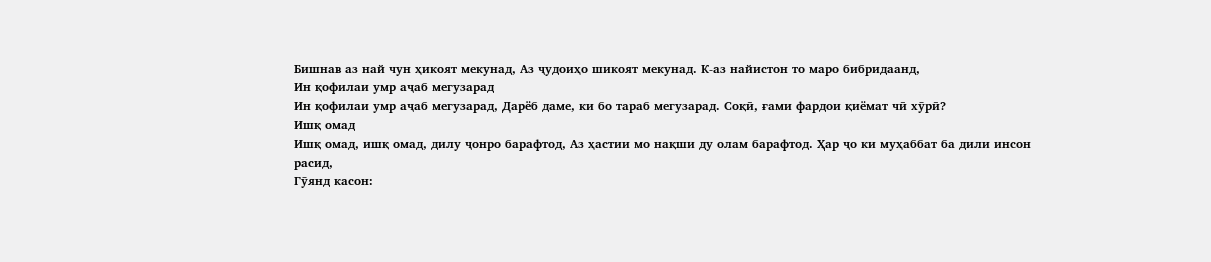Бишнав аз най чун ҳикоят мекунад, Аз ҷудоиҳо шикоят мекунад. К-аз найистон то маро бибридаанд,
Ин қофилаи умр аҷаб мегузарад
Ин қофилаи умр аҷаб мегузарад, Дарёб даме, ки бо тараб мегузарад. Соқӣ, ғами фардои қиёмат чӣ хӯрӣ?
Ишқ омад
Ишқ омад, ишқ омад, дилу ҷонро барафтод, Аз ҳастии мо нақши ду олам барафтод. Ҳар ҷо ки муҳаббат ба дили инсон расид,
Гӯянд касон: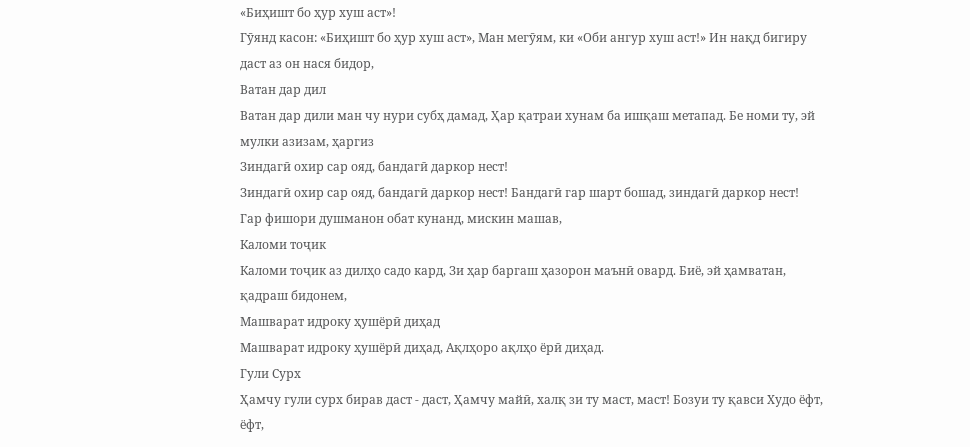«Биҳишт бо ҳур хуш аст»!
Гӯянд касон: «Биҳишт бо ҳур хуш аст», Ман мегӯям, ки «Оби ангур хуш аст!» Ин нақд бигиру даст аз он нася бидор,
Ватан дар дил
Ватан дар дили ман чу нури субҳ дамад, Ҳар қатраи хунам ба ишқаш метапад. Бе номи ту, эй мулки азизам, ҳаргиз
Зиндагӣ охир сар ояд, бандагӣ даркор нест!
Зиндагӣ охир сар ояд, бандагӣ даркор нест! Бандагӣ гар шарт бошад, зиндагӣ даркор нест! Гар фишори душманон обат кунанд, мискин машав,
Каломи тоҷик
Каломи тоҷик аз дилҳо садо кард, Зи ҳар баргаш ҳазорон маънӣ овард. Биё, эй ҳамватан, қадраш бидонем,
Машварат идроку ҳушёрӣ диҳад
Машварат идроку ҳушёрӣ диҳад, Ақлҳоро ақлҳо ёрӣ диҳад.
Гули Сурх
Ҳамчу гули сурх бирав даст - даст, Ҳамчу майӣ, халқ зи ту маст, маст! Бозуи ту қавси Худо ёфт, ёфт,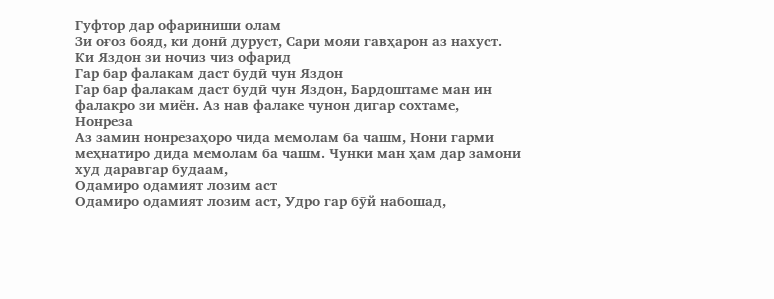Гуфтор дар офариниши олам
Зи оғоз бояд, ки донӣ дуруст, Сари мояи гавҳарон аз нахуст. Ки Яздон зи ночиз чиз офарид
Гар бар фалакам даст будӣ чун Яздон
Гар бар фалакам даст будӣ чун Яздон, Бардоштаме ман ин фалакро зи миён. Аз нав фалаке чунон дигар сохтаме,
Нонреза
Аз замин нонрезаҳоро чида мемолам ба чашм, Нони гарми меҳнатиро дида мемолам ба чашм. Чунки ман ҳам дар замони худ даравгар будаам,
Одамиро одамият лозим аст
Одамиро одамият лозим аст, Удро гар бӯй набошад,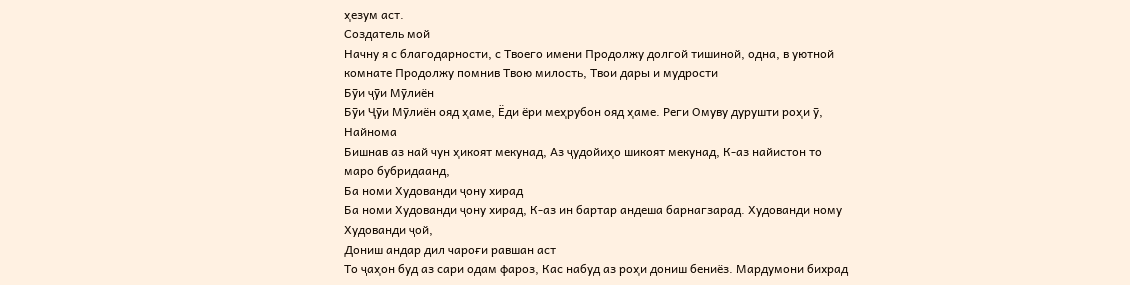ҳезум аст.
Создатель мой
Начну я с благодарности, с Твоего имени Продолжу долгой тишиной, одна, в уютной комнате Продолжу помнив Твою милость, Твои дары и мудрости
Бӯи ҷӯи Мӯлиён
Бӯи Ҷӯи Мӯлиён ояд ҳаме, Ёди ёри меҳрубон ояд ҳаме. Реги Омуву дурушти роҳи ӯ,
Найнома
Бишнав аз най чун ҳикоят мекунад, Аз ҷудойиҳо шикоят мекунад, К-аз найистон то маро бубридаанд,
Ба номи Худованди ҷону хирад
Ба номи Худованди ҷону хирад, К-аз ин бартар андеша барнагзарад. Худованди ному Худованди ҷой,
Дониш андар дил чароғи равшан аст
То ҷаҳон буд аз сари одам фароз, Кас набуд аз роҳи дониш бениёз. Мардумони бихрад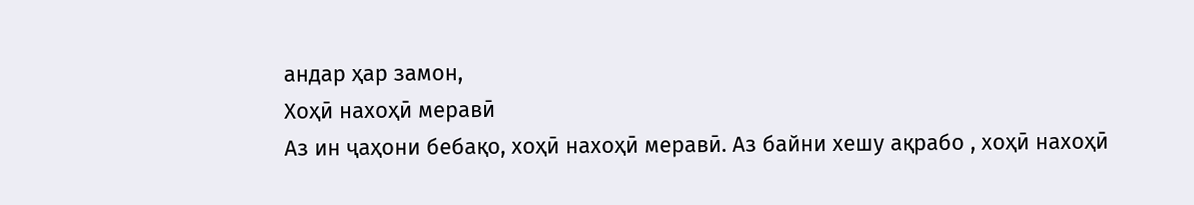андар ҳар замон,
Хоҳӣ нахоҳӣ меравӣ
Аз ин ҷаҳони бебақо, хоҳӣ нахоҳӣ меравӣ. Аз байни хешу ақрабо , хоҳӣ нахоҳӣ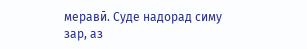меравӣ. Суде надорад симу зар, аз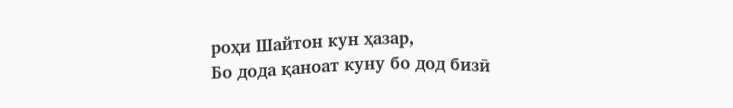роҳи Шайтон кун ҳазар,
Бо дода қаноат куну бо дод бизӣ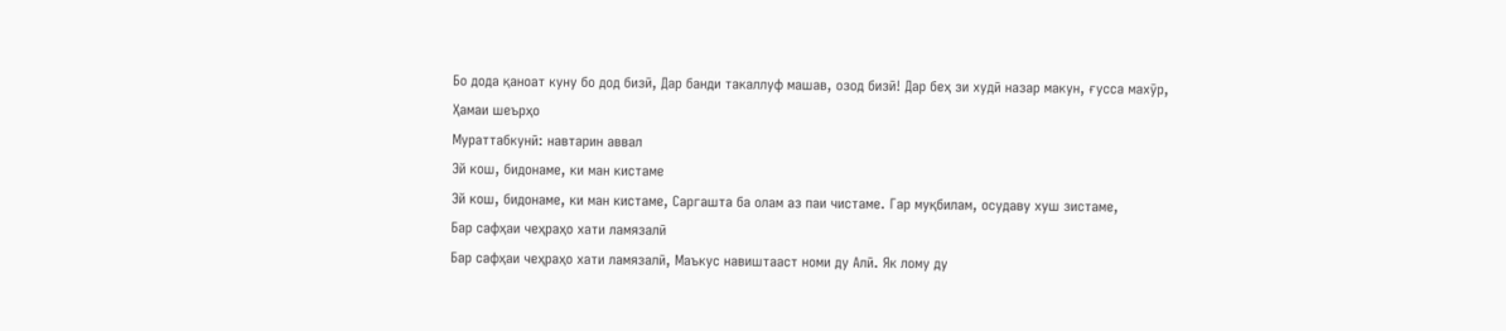Бо дода қаноат куну бо дод бизӣ, Дар банди такаллуф машав, озод бизӣ! Дар беҳ зи худӣ назар макун, ғусса махӯр,
Ҳамаи шеърҳо
Мураттабкунӣ: навтарин аввал
Эй кош, бидонаме, ки ман кистаме
Эй кош, бидонаме, ки ман кистаме, Саргашта ба олам аз паи чистаме. Гар муқбилам, осудаву хуш зистаме,
Бар сафҳаи чеҳраҳо хати ламязалӣ
Бар сафҳаи чеҳраҳо хати ламязалӣ, Маъкус навиштааст номи ду Алӣ. Як лому ду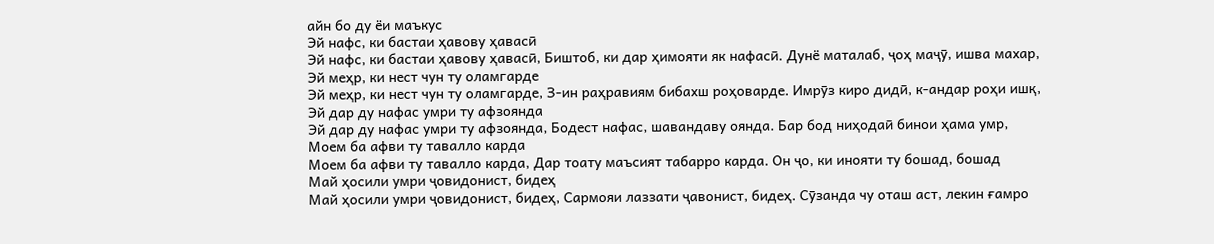айн бо ду ёи маъкус
Эй нафс, ки бастаи ҳавову ҳавасӣ
Эй нафс, ки бастаи ҳавову ҳавасӣ, Биштоб, ки дар ҳимояти як нафасӣ. Дунё маталаб, ҷоҳ маҷӯ, ишва махар,
Эй меҳр, ки нест чун ту оламгарде
Эй меҳр, ки нест чун ту оламгарде, З-ин раҳравиям бибахш роҳоварде. Имрӯз киро дидӣ, к-андар роҳи ишқ,
Эй дар ду нафас умри ту афзоянда
Эй дар ду нафас умри ту афзоянда, Бодест нафас, шавандаву оянда. Бар бод ниҳодаӣ бинои ҳама умр,
Моем ба афви ту тавалло карда
Моем ба афви ту тавалло карда, Дар тоату маъсият табарро карда. Он ҷо, ки инояти ту бошад, бошад
Май ҳосили умри ҷовидонист, бидеҳ
Май ҳосили умри ҷовидонист, бидеҳ, Сармояи лаззати ҷавонист, бидеҳ. Сӯзанда чу оташ аст, лекин ғамро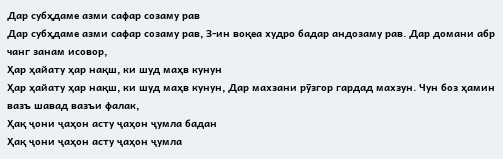Дар субҳдаме азми сафар созаму рав
Дар субҳдаме азми сафар созаму рав, З-ин воқеа худро бадар андозаму рав. Дар домани абр чанг занам исовор,
Ҳар ҳайату ҳар нақш, ки шуд маҳв кунун
Ҳар ҳайату ҳар нақш, ки шуд маҳв кунун, Дар махзани рӯзгор гардад махзун. Чун боз ҳамин вазъ шавад вазъи фалак,
Ҳақ ҷони ҷаҳон асту ҷаҳон ҷумла бадан
Ҳақ ҷони ҷаҳон асту ҷаҳон ҷумла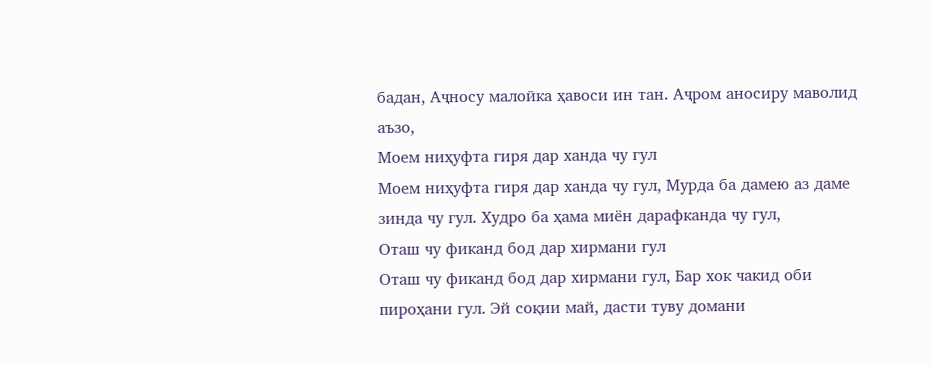бадан, Аҷносу малоӣка ҳавоси ин тан. Аҷром аносиру маволид аъзо,
Моем ниҳуфта гиря дар ханда чу гул
Моем ниҳуфта гиря дар ханда чу гул, Мурда ба дамею аз даме зинда чу гул. Худро ба ҳама миён дарафканда чу гул,
Оташ чу фиканд бод дар хирмани гул
Оташ чу фиканд бод дар хирмани гул, Бар хок чакид оби пироҳани гул. Эй соқии май, дасти туву домани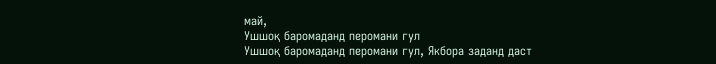май,
Ушшоқ баромаданд перомани гул
Ушшоқ баромаданд перомани гул, Якбора заданд даст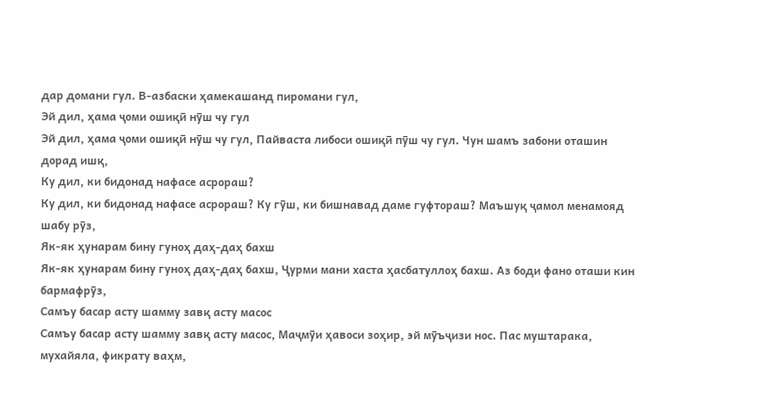дар домани гул. В-азбаски ҳамекашанд пиромани гул,
Эй дил, ҳама ҷоми ошиқӣ нӯш чу гул
Эй дил, ҳама ҷоми ошиқӣ нӯш чу гул, Пайваста либоси ошиқӣ пӯш чу гул. Чун шамъ забони оташин дорад ишқ,
Ку дил, ки бидонад нафасе асрораш?
Ку дил, ки бидонад нафасе асрораш? Ку гӯш, ки бишнавад даме гуфтораш? Маъшуқ ҷамол менамояд шабу рӯз,
Як-як ҳунарам бину гуноҳ даҳ-даҳ бахш
Як-як ҳунарам бину гуноҳ даҳ-даҳ бахш, Ҷурми мани хаста ҳасбатуллоҳ бахш. Аз боди фано оташи кин бармафрӯз,
Самъу басар асту шамму завқ асту масос
Самъу басар асту шамму завқ асту масос, Маҷмӯи ҳавоси зоҳир, эй мӯъҷизи нос. Пас муштарака, мухайяла, фикрату ваҳм,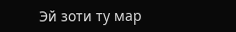Эй зоти ту мар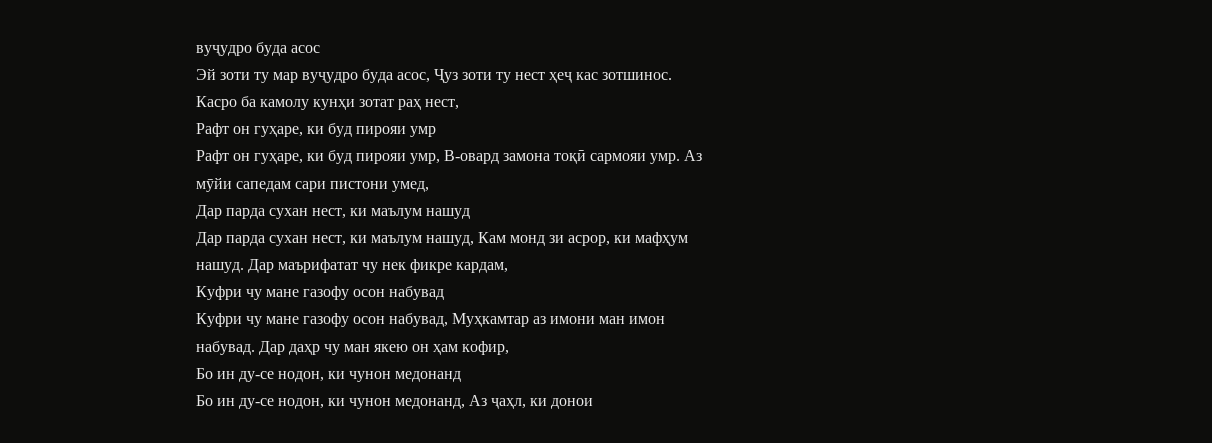вуҷудро буда асос
Эй зоти ту мар вуҷудро буда асос, Ҷуз зоти ту нест ҳеҷ кас зотшинос. Касро ба камолу кунҳи зотат раҳ нест,
Рафт он гуҳаре, ки буд пирояи умр
Рафт он гуҳаре, ки буд пирояи умр, В-овард замона тоқӣ сармояи умр. Аз мӯйи сапедам сари пистони умед,
Дар парда сухан нест, ки маълум нашуд
Дар парда сухан нест, ки маълум нашуд, Кам монд зи асрор, ки мафҳум нашуд. Дар маърифатат чу нек фикре кардам,
Куфри чу мане газофу осон набувад
Куфри чу мане газофу осон набувад, Муҳкамтар аз имони ман имон набувад. Дар даҳр чу ман якею он ҳам кофир,
Бо ин ду-се нодон, ки чунон медонанд
Бо ин ду-се нодон, ки чунон медонанд, Аз ҷаҳл, ки донои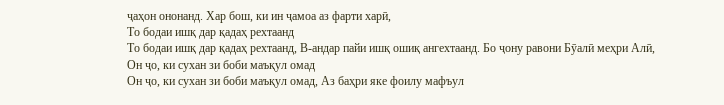ҷаҳон ононанд. Хар бош, ки ин ҷамоа аз фарти харӣ,
То бодаи ишқ дар қадаҳ рехтаанд
То бодаи ишқ дар қадаҳ рехтаанд, В-андар пайи ишқ ошиқ ангехтаанд. Бо ҷону равони Бӯалӣ меҳри Алӣ,
Он ҷо, ки сухан зи боби маъқул омад
Он ҷо, ки сухан зи боби маъқул омад, Аз баҳри яке фоилу мафъул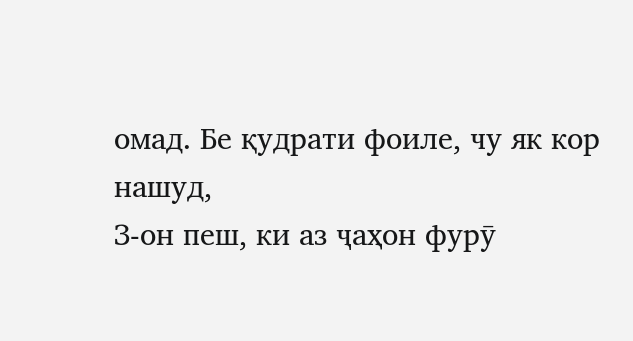омад. Бе қудрати фоиле, чу як кор нашуд,
З-он пеш, ки аз ҷаҳон фурӯ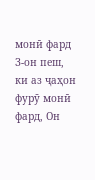монӣ фард
З-он пеш, ки аз ҷаҳон фурӯ монӣ фард, Он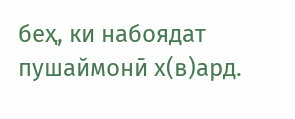беҳ, ки набоядат пушаймонӣ х(в)ард.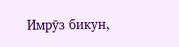Имрӯз бикун,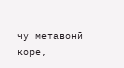чу метавонӣ коре,